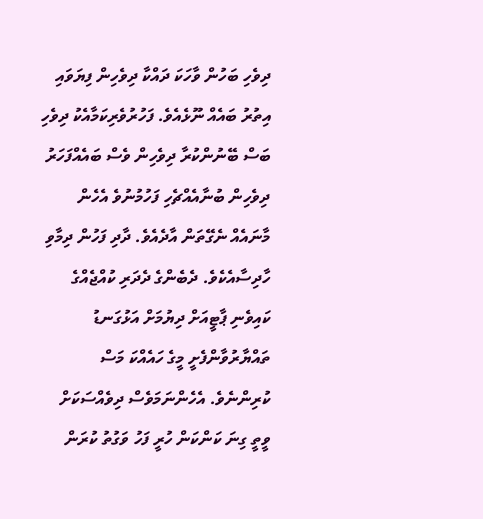ދިވެހި ބަހުން ވާހަކަ ދައްކާ ދިވެހިން ފިޔަވައި އިތުރު ބައެއް ނޫޅެއެވެ. ފަހުރުވެރިކަމާއެކު ދިވެހި ބަސް ބޭނުންކުރާ ދިވެހިން ވެސް ބައެއްފަހަރު ދިވެހިން ބުނާއެއްޗެހި ފަހުމުނުވެ އެހެން މާނައެއް ނެގޭތަން އާދެއެވެ. ދާދި ފަހުން ދިމާވި ހާދިސާއެކެވެ. ދެބެންގެ ދެދަރި ކުއްޖެއްގެ ކައިވެނި ޕާޓީއަށް ދިޔުމަށް އަޅުގަނޑު ތައްޔާރުވާންފެށީ މީގެ ހައެއްކަ މަސް ކުރިންނެވެ. އެހެންނަމަވެސް ދިވެއްސަކަށް ވީތީ ގިނަ ކަންކަން ހުރީ ފަހު ވަގުތު ކުރަން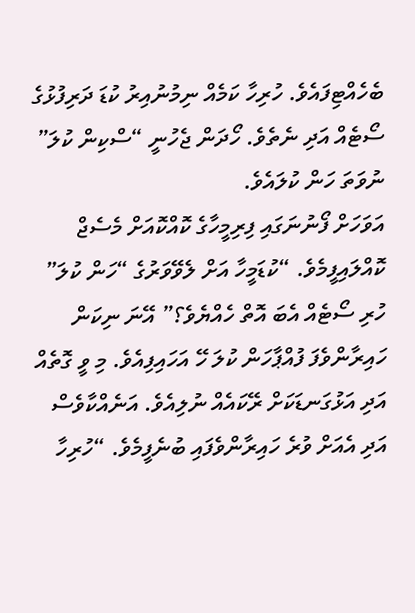ބެހެއްޓިފައެވެ. ހުރިހާ ކަމެއް ނިމުނުއިރު ކުޑަ ދަރިފުޅުގެ ސޯޓެއް އަދި ނެތެވެ. ހޯދަން ޖެހުނީ “ސްކިން ކުލަ” ނުވަތަ ހަން ކުލައެވެ.
އަވަހަށް ފޯނުނަގައި ފިރިމީހާގެ ކޮއްކޮއަށް މެސެޖް ކޮއްލައިފީމެވެ. “ކުޑަމީހާ އަށް ލެވޭވަރުގެ “ހަން ކުލަ” ހުރި ސޯޓެއް އެބަ އޮތް ހެއްޔެވެ؟” އޭނަ ނިކަން ހައިރާންވެފަ ފުއްޕާހަން ކުލަ ހޭ އަހައިފިއެވެ. މި ވީ ގޮތެއް އަދި އަޅުގަނޑަކަށް ރޭކައެއް ނުލިއެވެ. އަނެއްކާވެސް އަދި އެއަށް ވުރެ ހައިރާންވެފައި ބުނެފީމެވެ. “ހުރިހާ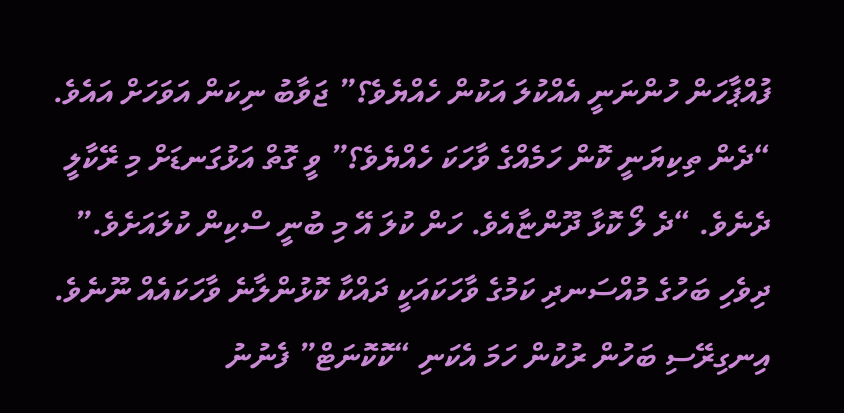ފުއްޕާހަން ހުންނަނީ އެއްކުލަ އަކުން ހެއްޔެވެ؟” ޖަވާބު ނިކަން އަވަހަށް އައެވެ. “ދެން ތިކިޔަނީ ކޮން ހަމެއްގެ ވާހަކަ ހެއްޔެވެ؟” ވީ ގޮތް އަޅުގަނޑަށް މި ރޭކާލީ ދެނެވެ. “ދެ ލޯ ކޮޅާ ދޫންޏާއެވެ. ހަން ކުލަ އޭ މި ބުނީ ސްކިން ކުލައަށެވެ.”
ދިވެހި ބަހުގެ މުއްސަނދި ކަމުގެ ވާހަކައަކީ ދައްކާ ކޮޅުންލާނެ ވާހަކައެއް ނޫނެވެ. އިނގިރޭސި ބަހުން ރުކުން ހަމަ އެކަނި “ކޮކޮނަޓް” ފެނުނު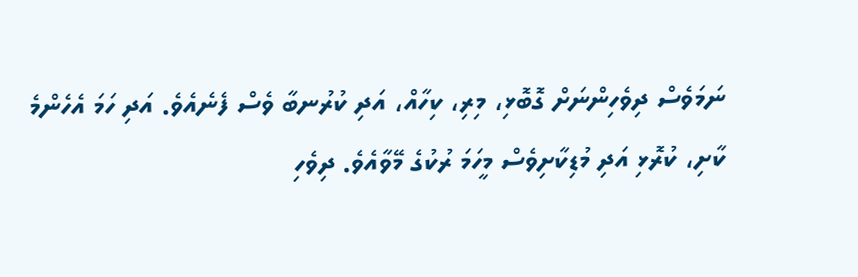ނަމަވެސް ދިވެހިންނަށް ގޮބޮޅި، މިރި، ކިހާއް، އަދި ކުރުނބާ ވެސް ފެނެއެވެ. އަދި ހަމަ އެހެންމެ ކާށި، ކުރޮޅި އަދި މުޑިކާށިވެސް މީހަމަ ރުކުގެ މޭވާއެވެ. ދިވެހި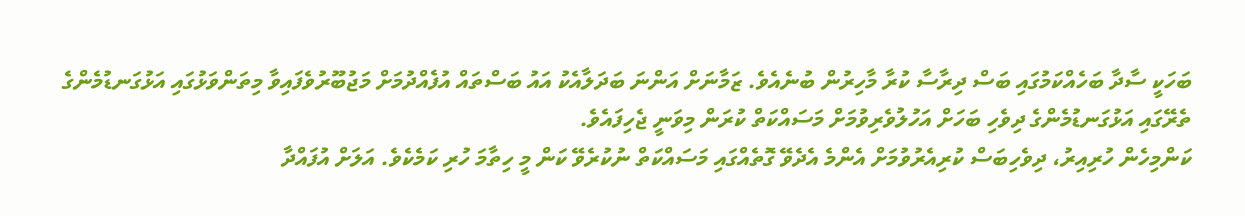ބަހަކީ ސާދާ ބަހެއްކަމުގައި ބަސް ދިރާސާ ކުރާ މާހިރުން ބުނެއެވެ. ޒަމާނަށް އަންނަ ބަދަލާއެކު އައު ބަސްތައް އުފެއްދުމަށް މަޖުބޫރުވެފައިވާ މިތަންވަޅުގައި އަޅުގަނޑުމެންގެ ތެރޭގައި އަޅުގަނޑުމެންގެ ދިވެހި ބަހަށް އަހުލުވެރިވުމަށް މަސައްކަތް ކުރަން މިވަނީ ޖެހިފައެވެ.
ކަންމިހެން ހުރިއިރު، ދިވެހިބަސް ކުރިއެރުވުމަށް އެންމެ އެދެވޭ ގޮތެއްގައި މަސައްކަތް ނުކުރެވޭ ކަން މީ ހިތާމަ ހުރި ކަމެކެވެ. އަލަށް އުފައްދާ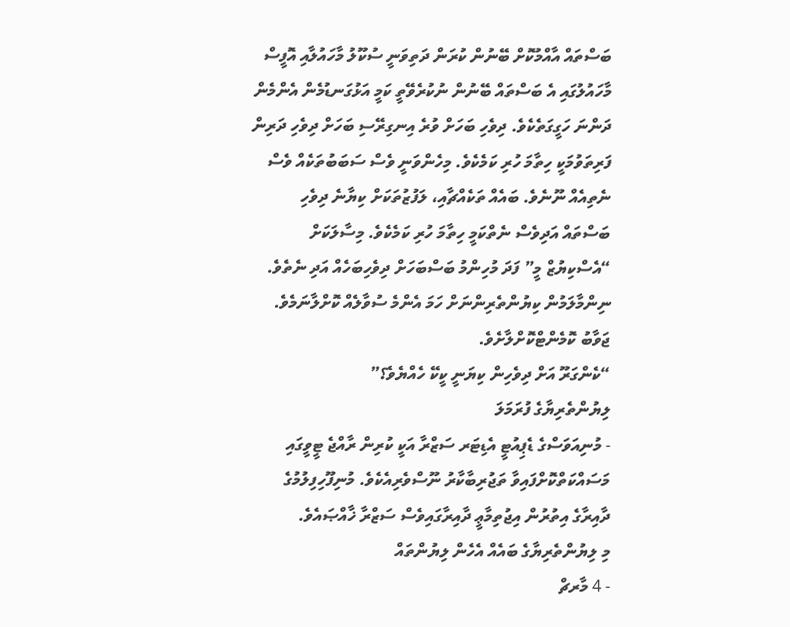ބަސްތައް އާއްމުކޮށް ބޭނުން ކުރަން ދަތިވަނީ ސުކޫލު މާހައުލާއި އޮފީސް މާހައުލުގައި އެ ބަސްތައް ބޭނުން ނުކުރެވޭތީ ކަމީ އަޅުގަނޑުމެން އެންމެން ދަންނަ ހަގީގަތެކެވެ. ދިވެހި ބަހަށް ވުރެ އިނގިރޭސި ބަހަށް ދިވެހި ދަރިން ފަރިތަވުމަކީ ހިތާމަ ހުރި ކަމެކެވެ. މިހެންވަނީ ވެސް ސަބަބުތަކެއް ވެސް ނެތިއެއް ނޫނެވެ. ބައެއް ތަކެއްޗާއި، ލަފުޒުތަކަށް ކިޔާނެ ދިވެހި ބަސްތައް އަދިވެސް ނެތްކަމީ ހިތާމަ ހުރި ކަމެކެވެ. މިސާލަކަށް “އެސްކިޔުޒް މީ” ފަދަ މުހިންމު ބަސްބަހަށް ދިވެހިބަހެއް އަދި ނެތެވެ. ނިންމާލަމުން ކިޔުންތެރިންނަށް ހަމަ އެންމެ ސުވާލެއް ކޮށްލާނަމެވެ. ޖަވާބު ކޮމެންޓްކޮށްލާށެވެ.
“ކެންގަރޫ އަށް ދިވެހިން ކިޔަނީ ކީކޭ ހެއްޔެވެ؟”
ލިޔުންތެރިޔާގެ ފުރަމަލަ
- މުނިއަވަސްގެ ޑެޕިއުޓީ އެޑިޓަރ ސަޒްރާ އަކީ ކުރިން ރާއްޖެ ޓީވީގައި މަސައްކަތްކޮށްފައިވާ ތަޖުރިބާކާރު ނޫސްވެރިއެކެވެ. މުނިފޫހިފިލުމުގެ ދާއިރާގެ އިތުރުން އިޖުތިމާޢީ ދާއިރާގައިވެސް ސަޒްރާ ޚާއްޞައެވެ.
މި ލިޔުންތެރިޔާގެ ބައެއް އެހެން ލިޔުންތައް
- 4 މާރޗް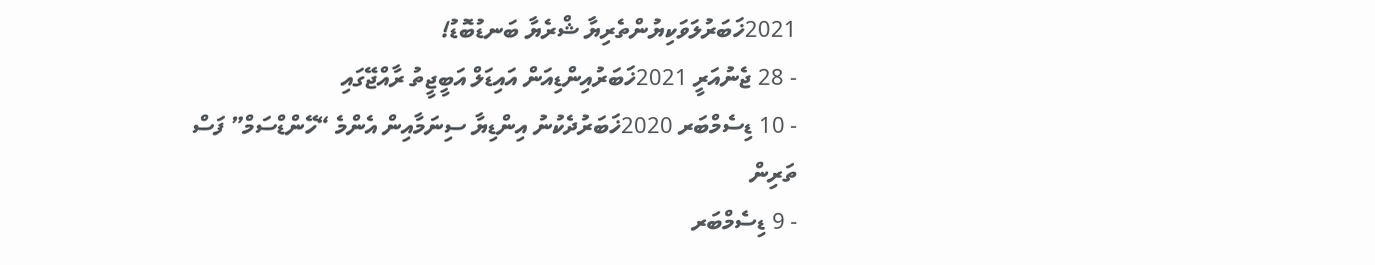2021ޚަބަރުލަވަކިޔުންތެރިޔާ ޝްރެޔާ ބަނޑުބޮޑު!
- 28 ޖެނުއަރީ 2021ޚަބަރުއިންޑިއަން އައިޑަލް އަބީޖީތު ރާއްޖޭގައި
- 10 ޑިސެމްބަރ 2020ޚަބަރުދެކުނު އިންޑިޔާ ސިނަމާއިން އެންމެ “ހޭންޑްސަމް” ފަސް ތަރިން
- 9 ޑިސެމްބަރ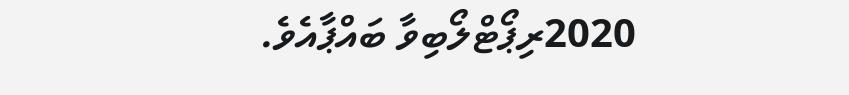2020ރިޕޯޓްލޯބިވާ ބައްޕާއެވެ.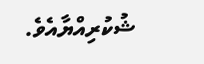ޝުކުރިއްޔާއެވެ.